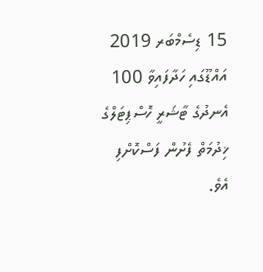15 ޑިސެމްބަރ 2019
އައްޑޫގައި ހަދާފައިވާ 100 އެނދުގެ ޓާޝަރީ ހޮސްޕިޓަލްގެ ޚިދުމަތް ފެށުން ފަސްކޮށްފި އެވެ.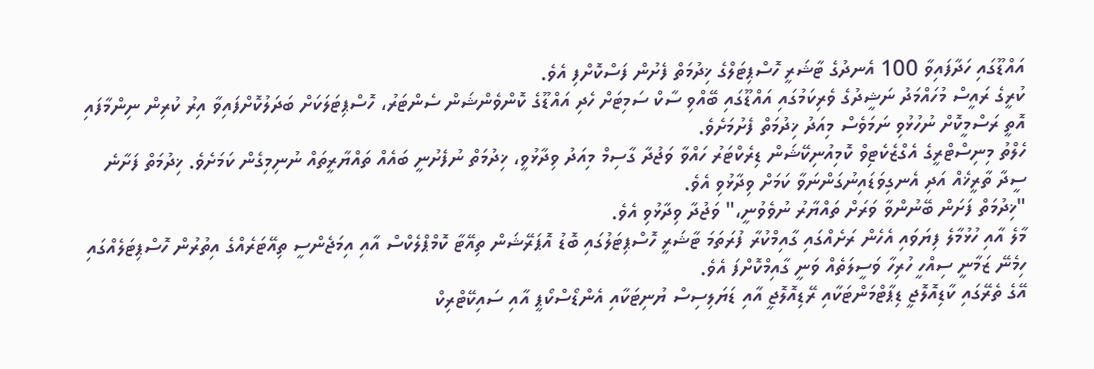އައްޑޫގައި ހަދާފައިވާ 100 އެނދުގެ ޓާޝަރީ ހޮސްޕިޓަލްގެ ޚިދުމަތް ފެށުން ފަސްކޮށްފި އެވެ.
ކުރީގެ ރައީސް މުހައްމަދު ނަޝީދުގެ ވެރިކަމުގައި އައްޑޫގައި ބޭއްވި ސާކް ސަމިޓަށް ހެދި އައްޑޫގެ ކޮންވެންޝަން ސެންޓަރު، ހޮސްޕިޓަލަކަށް ބަދަލުކޮށްފައިވާ އިރު ކުރިން ނިންމާފައި އޮތީ ރަސްމީކޮށް ނުހުޅުވި ނަމަވެސް މިއަދު ޚިދުމަތް ފެށުމަށެވެ.
ހެލްތު މިނިސްޓްރީގެ އެގްޒެކެޓިވް ކޮމިއުނިކޭޝަން ޑިރެކްޓަރު ހައްވާ ވަޖުދާ ގާސިމް މިއަދު ވިދާޅުވީ، ޚިދުމަތް ނުފެށުނީ ބައެއް ތައްޔާރީތައް ނުނިމިގެން ކަމަށެވެ. ޚިދުމަތް ފަށާނެ ސީދާ ތާރީޚެއް އަދި އެނގިވަޑައިނުގަންނަވާ ކަމަށް ވިދާޅުވި އެވެ.
"ޚިދުމަތް ފަށަން ބޭނުންވާ ވަރަށް ތައްޔާރު ނުވެވުނީ،" ވަޖުދާ ވިދާޅުވި އެވެ.
މާލެ އާއި ހުޅުމާލެ ފިޔަވައި އެހެން ރަށެއްގައި ގާއިމްކުރާ ފުރަތަމަ ޓާޝަރީ ހޮސްޕިޓަލުގައި ބޮޑު އޮޕަރޭޝަން ތިއޭޓާ ކޮމްޕްލެކްސް އާއި އިމަޖެންސީ ތިއޭޓަރެއްގެ އިތުރުން ހޮސްޕިޓަލެއްގައި ހިމެނޭ ޒަމާނީ ސިއްހީ ހުރިހާ ވަސީލަތެއް ވަނީ ގާއިމްކޮށްފަ އެވެ.
އޭގެ ތެރޭގައި ކާޑިއޮލޮޖީ ޑިޕާޓްމަންޓަކާއި ރޭޑިއޮލޮޖީ އާއި ޑަޔަލިސިސް ޔުނިޓަކާއި އެންޑޯސްކޯޕީ އާއި ސައިކޭޓްރިކް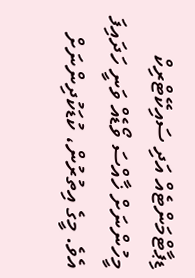ޑިޕާޓްމަންޓެއް އަދި ސައިކޭޓްރިކް މީހުންނަށް ޚާއްސަ ވޯޑެއް ވަނީ ހަދައިފަ އެވެ. މީގެ އިތުރުން، ކުޑަކުދިންނަށް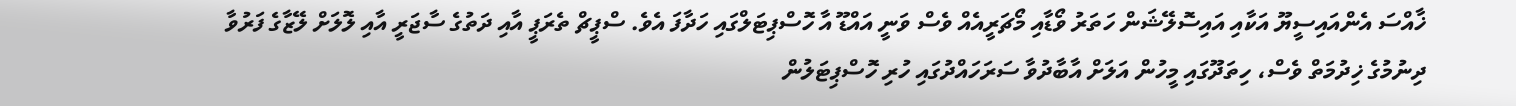ޚާއްސަ އެންއައިސީޔޫ އަކާއި އައިސޮލޭޝަން ހަތަރު ވޯޑާއި މޯޗަރީއެއް ވެސް ވަނީ އައްޑޫ އާ ހޮސްޕިޓަލްގައި ހަދާފަ އެވެ. ސްޕީޗް ތެރަޕީ އާއި ދަތުގެ ސާޖަރީ އާއި ލޮލަށް ލޭޒާގެ ފަރުވާ ދިނުމުގެ ޚިދުމަތް ވެސް، ހިތަދޫގައި މީހުން އަލަށް އާބާދުވާ ސަރަހައްދުގައި ހުރި ހޮސްޕިޓަލުން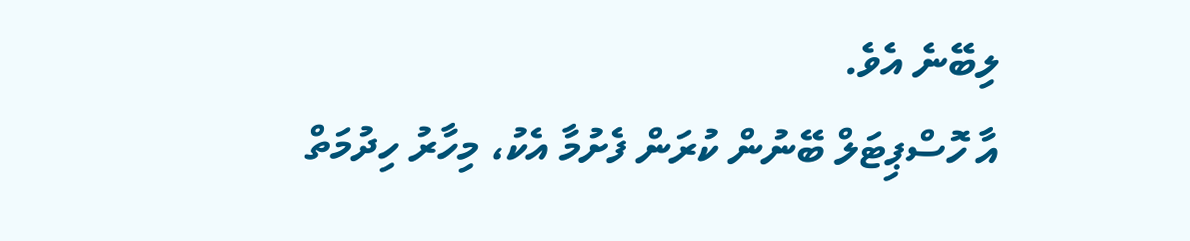ލިބޭނެ އެވެ.
އާ ހޮސްޕިޓަލް ބޭނުން ކުރަން ފެށުމާ އެކު، މިހާރު ހިދުމަތް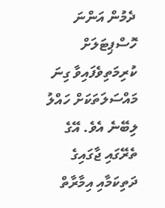ދެމުން އަންނަ ހޮސްޕިޓަލަށް ކުރިމަތިވެފައިވާ ގިނަ މައްސަލަތަކަށް ހައްލު ލިބޭނެ އެވެ. އޭގެ ތެރޭގައި ޖާގައިގެ ދަތިކަމާއި އިމާރާތް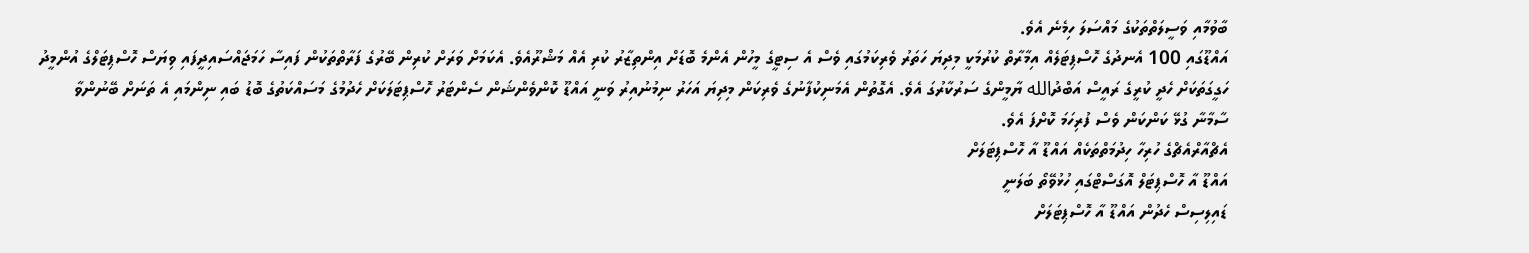ބާވުމާއި ވަސީލަތްތަކުގެ މައްސަލަ ހިމެނެ އެވެ.
އައްޑޫގައި 100 އެނދުގެ ހޮސްޕިޓަލެއް އިމާރާތް ކުރުމަކީ މިދިޔަ ހަތަރު ވެރިކަމުގައި ވެސް އެ ސިޓީގެ މީހުން އެންމެ ބޮޑަށް އިންތިޒާރު ކުރި އެއް މަޝްރޫއެވެ. އެކަމަށް ވަރަށް ކުރިން ބޭރުގެ ފަރާތްތަކުން ފައިސާ ހަމަޖައްސައިދީފައި ވިޔަސް ހޮސްޕިޓަލްގެ އުންމީދު ހަގީގަތަކަށް ހެދީ ކުރީގެ ރައީސް އަބްދުالله ޔާމީންގެ ސަރުކާރުގަ އެވެ. އެގޮތުން އެމަނިކުފާނުގެ ވެރިކަން މިދިޔަ އަހަރު ނިމުނުއިރު ވަނީ އައްޑޫ ކޮންވެންޝަން ސެންޓަރު ހޮސްޕިޓަލަކަށް ހެދުމުގެ މަސައްކަތުގެ ބޮޑު ބައި ނިންމައި އެ ތަނަށް ބޭނުންވާ ސާމާނާ ގުޅޭ ކަންކަން ވެސް ފުރިހަމަ ކޮށްފަ އެވެ.
އެޗްއާރްއެޗްގެ ހުރިހާ ހިދުމަތްތަކެއް އައްޑޫ އާ ހޮސްޕިޓަލަށް
އައްޑޫ އާ ހޮސްޕިޓަލް އޮގަސްޓްގައި ހުޅުވޭތޯ ބަލަނީ
ޑައިލިސިސް ހެދުން އައްޑޫ އާ ހޮސްޕިޓަލަށް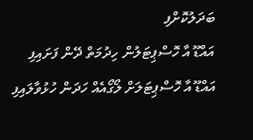ބަދަލުކޮށްފި
އައްޑޫ އާ ހޮސްޕިޓަލުން ހިދުމަތް ދޭން ފަށައިފި
އައްޑޫ އާ ހޮސްޕިޓަލަށް ލޯގޯއެއް ހަދަން ހުޅުވާލައިފި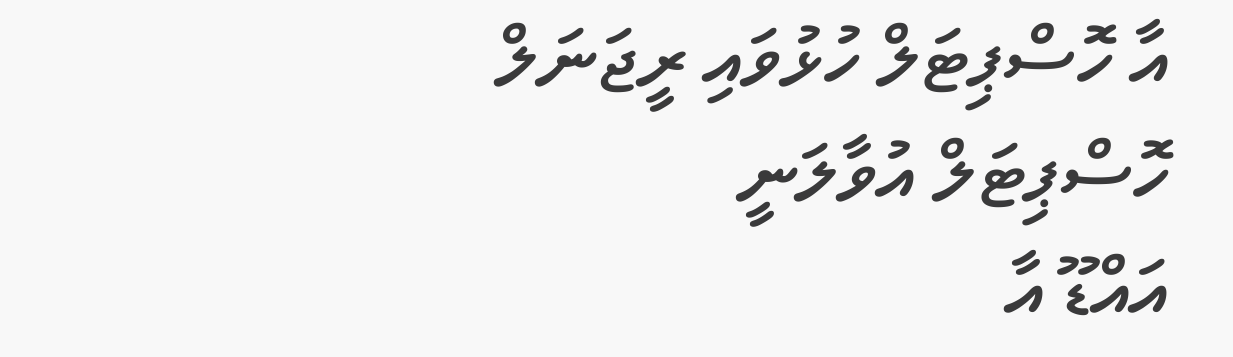އާ ހޮސްޕިޓަލް ހުޅުވައި ރީޖަނަލް ހޮސްޕިޓަލް އުވާލަނީ
އައްޑޫ އާ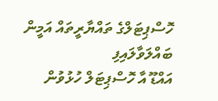ހޮސްޕިޓަލްގެ ތައްޔާރީތައް އަމީން ބައްލަވާލައިފި
އައްޑޫ އާ ހޮސްޕިޓަލް ހުޅުވުން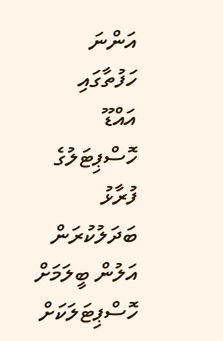އަންނަ ހަފުތާގައި
އައްޑޫ ހޮސްޕިޓަލުގެ ފުރާޅު ބަދަލުކުރަން އަލުން ބީލަމަށް
ހޮސްޕިޓަލަކަށް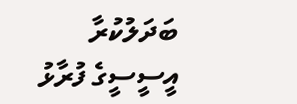ބަދަލުކުރާ އީސީސީގެ ފުރާޅު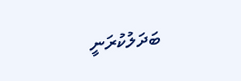ބަދަލުކުރަނީ